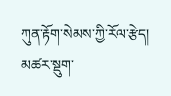ཀུན་རྟོག་སེམས་ཀྱི་རོལ་རྩེད།
མཚར་སྡུག་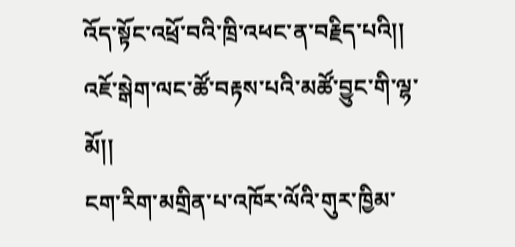འོད་སྟོང་འཕྲོ་བའི་ཁྲི་འཕང་ན་བརྗིད་པའི།།
འཇོ་སྒེག་ལང་ཚོ་བརྟས་པའི་མཚོ་བྱུང་གི་ལྷ་མོ།།
ངག་རིག་མགྲིན་པ་འཁོར་ལོའི་གུར་ཁྱིམ་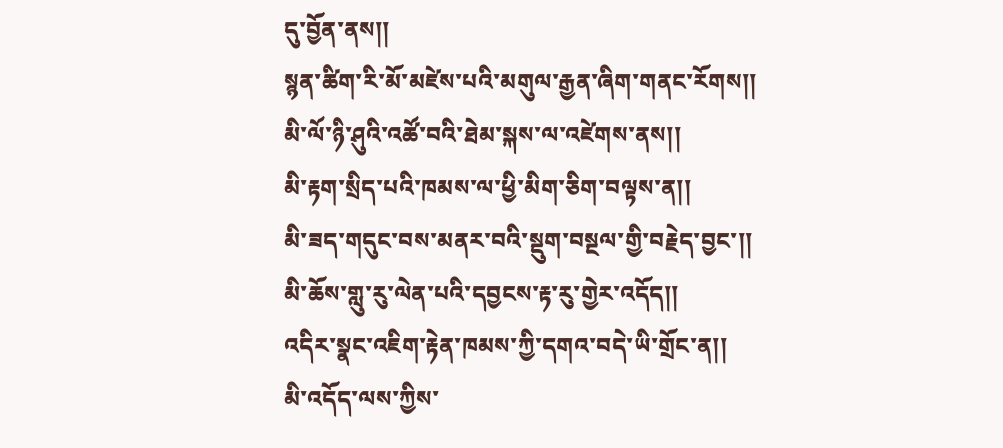དུ་བྱོན་ནས།།
སྙན་ཚིག་རི་མོ་མཛེས་པའི་མགུལ་རྒྱན་ཞིག་གནང་རོགས།།
མི་ལོ་ཉི་ཤུའི་འཚོ་བའི་ཐེམ་སྐས་ལ་འཛེགས་ནས།།
མི་རྟག་སྲིད་པའི་ཁམས་ལ་ཕྱི་མིག་ཅིག་བལྟས་ན།།
མི་ཟད་གདུང་བས་མནར་བའི་སྡུག་བསྔལ་གྱི་བརྗེད་བྱང་།།
མི་ཆོས་གླུ་རུ་ལེན་པའི་དབྱངས་རྟ་རུ་གྱེར་འདོད།།
འདིར་སྣང་འཇིག་རྟེན་ཁམས་ཀྱི་དགའ་བདེ་ཡི་གྲོང་ན།།
མི་འདོད་ལས་ཀྱིས་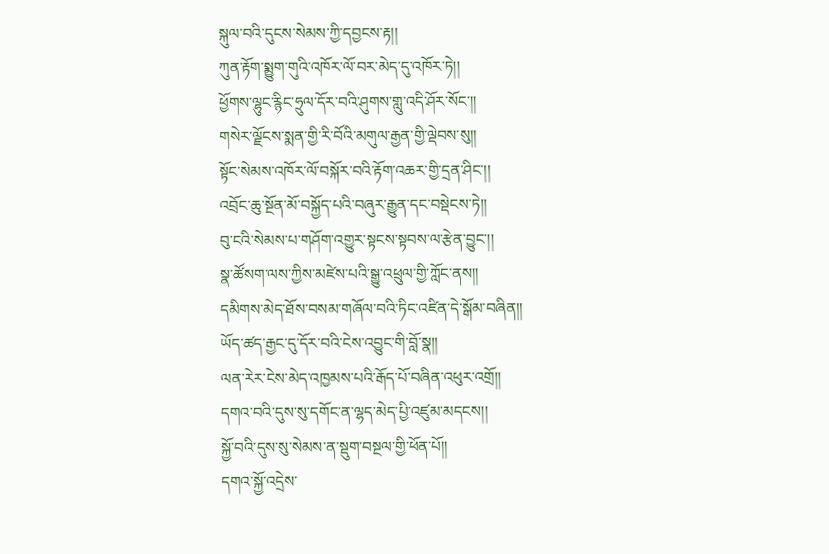སྐུལ་བའི་དུངས་སེམས་ཀྱི་དབྱངས་རྟ།།
ཀུན་རྟོག་སྨྱུག་གུའི་འཁོར་ལོ་བར་མེད་དུ་འཁོར་ཏེ།།
ཕྱོགས་ལྷུང་རྙིང་ཧྲུལ་དོར་བའི་ཤུགས་གླུ་འདི་ཤོར་སོང་།།
གསེར་ལྗོངས་སྨན་གྱི་རི་བོའི་མགུལ་རྒྱན་གྱི་ལྡེབས་སུ།།
སྟོང་སེམས་འཁོར་ལོ་བསྐོར་བའི་རྟོག་འཆར་གྱི་དྲན་ཤིང་།།
འབྲོང་ཆུ་སྔོན་མོ་བསྐྱོད་པའི་བཞུར་རྒྱུན་དང་བསྡེངས་ཏེ།།
བུ་ངའི་སེམས་པ་གཤོག་འགྱུར་སྟངས་སྟབས་ལ་རྩེན་བྱུང་།།
སྣ་ཚོསག་ལས་ཀྱིས་མཛེས་པའི་སྒྱུ་འཕྲུལ་གྱི་ཀློང་ནས།།
དམིགས་མེད་ཐོས་བསམ་གཞོལ་བའི་ཏིང་འཛིན་དེ་སྒོམ་བཞིན།།
ཡོད་ཚད་རྒྱང་དུ་དོར་བའི་ངེས་འབྱུང་གི་བློ་སྣ།།
ལན་རེར་ངེས་མེད་འཁྱམས་པའི་རྒོད་པོ་བཞིན་འཕུར་འགྲོ།།
དགའ་བའི་དུས་སུ་དགོང་ན་ལྷད་མེད་པྱི་འཛུམ་མདངས།།
སྐྱོ་བའི་དུས་སུ་སེམས་ན་སྡུག་བསྔལ་གྱི་ཕོན་པོ།།
དགའ་སྐྱོ་འདྲེས་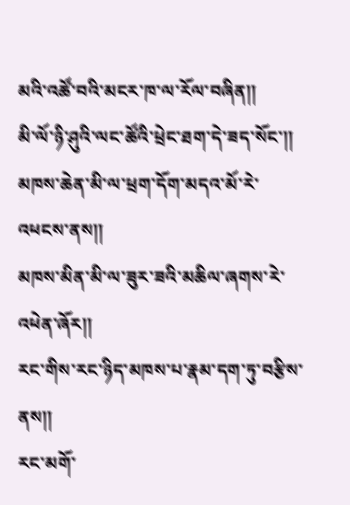མའི་འཚོ་བའི་མངར་ཁ་ལ་རོལ་བཞིན།།
མི་ལོ་ཉི་ཤུའི་ལང་ཚོའི་ཕྲེང་ཐག་དེ་ཟད་སོང་།།
མཁས་ཆེན་མི་ལ་ཕྲག་དོག་མདའ་མོ་རེ་འཕངས་ནས།།
མཁས་མིན་མི་ལ་ཟུར་ཟའི་མཆིལ་ཞགས་རེ་འཕེན་ཞོར།།
རང་གིས་རང་ཉིད་མཁས་པ་རྣམ་དག་ཏུ་བརྩིས་ནས།།
རང་མགོ་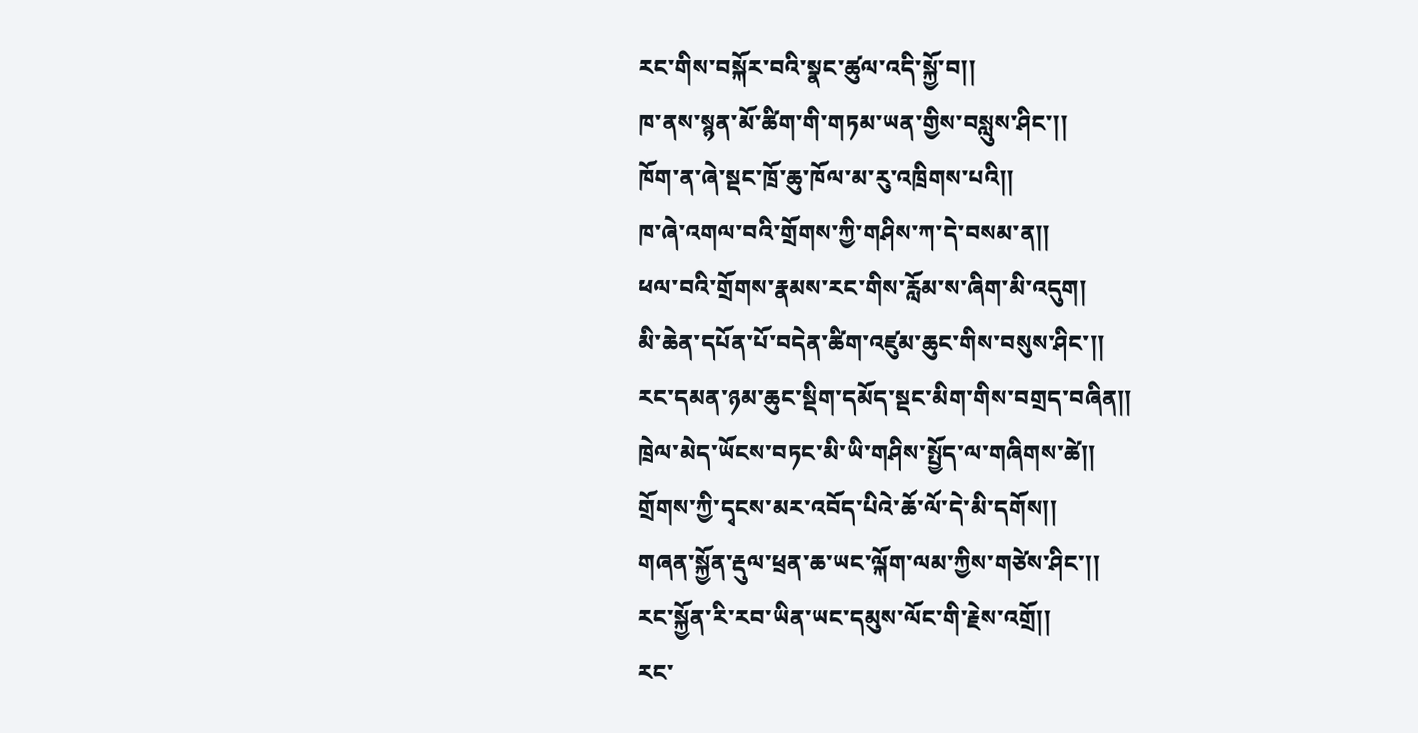རང་གིས་བསྐོར་བའི་སྣང་ཚུལ་འདི་སྐྱོ་བ།།
ཁ་ནས་སྙན་མོ་ཚིག་གི་གཏམ་ཡན་གྱིས་བསླུས་ཤིང་།།
ཁོག་ན་ཞེ་སྡང་ཁྲོ་ཆུ་ཁོལ་མ་རུ་འཁྲིགས་པའི།།
ཁ་ཞེ་འགལ་བའི་གྲོགས་ཀྱི་གཤིས་ཀ་དེ་བསམ་ན།།
ཕལ་བའི་གྲོགས་རྣམས་རང་གིས་རློམ་ས་ཞིག་མི་འདུག།
མི་ཆེན་དཔོན་པོ་བདེན་ཚིག་འཛུམ་ཆུང་གིས་བསུས་ཤིང་།།
རང་དམན་ཉམ་ཆུང་སྡིག་དམོད་སྡང་མིག་གིས་བགྲད་བཞིན།།
ཁྲེལ་མེད་ཡོངས་བཏང་མི་ཡི་གཤིས་སྤྱོད་ལ་གཞིགས་ཚེ།།
གྲོགས་ཀྱི་དྭངས་མར་འབོད་པིའེ་ཆོ་ལོ་དེ་མི་དགོས།།
གཞན་སྐྱོན་རྡུལ་ཕྲན་ཆ་ཡང་ལྐོག་ལམ་ཀྱིས་གཙེས་ཤིང་།།
རང་སྐྱོན་རི་རབ་ཡིན་ཡང་དམུས་ལོང་གི་རྗེས་འགྲོ།།
རང་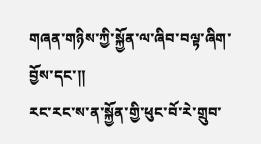གཞན་གཉིས་ཀྱི་སྐྱོན་ལ་ཞིབ་བལྟ་ཞིག་བྱོས་དང་།།
རང་རང་ས་ན་སྐྱོན་གྱི་ཕུང་བོ་རེ་གྲུབ་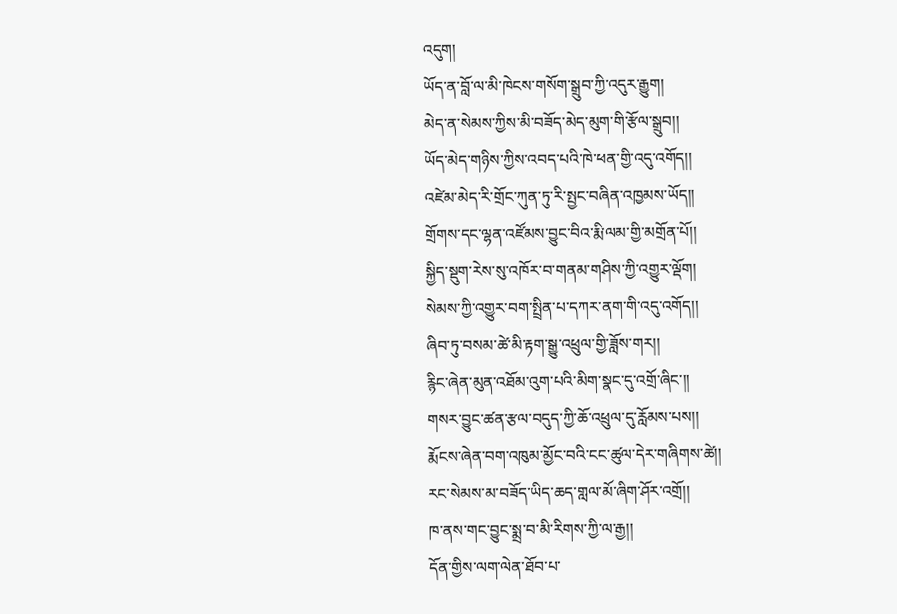འདུག།
ཡོད་ན་བློ་ལ་མི་ཁེངས་གསོག་སྒྲུབ་ཀྱི་འདུར་རྒྱུག།
མེད་ན་སེམས་ཀྱིས་མི་བཟོད་མེད་མུག་གི་རྩོལ་སྒྲུབ།།
ཡོད་མེད་གཉིས་ཀྱིས་འབད་པའི་ཁེ་ཕན་གྱི་འདུ་འགོད།།
འཛེམ་མེད་རི་གྲོང་ཀུན་ཏུ་རི་སྤྱང་བཞིན་འཁྱམས་ཡོད།།
གྲོགས་དང་ལྷན་འཛོམས་བྱུང་བིའ་རྨི་ལམ་གྱི་མགྲོན་པོ།།
སྐྱིད་སྡུག་རེས་སུ་འཁོར་བ་གནམ་གཤིས་ཀྱི་འགྱུར་ལྡོག།
སེམས་ཀྱི་འགྱུར་བག་སྤྲིན་པ་དཀར་ནག་གི་འདུ་འགོད།།
ཞིབ་ཏུ་བསམ་ཚེ་མི་རྟག་སྒྱུ་འཕྲུལ་གྱི་ཟློས་གར།།
རྙིང་ཞེན་མུན་འཐོམ་འུག་པའི་མིག་སྣང་དུ་འགྲོ་ཞིང་།།
གསར་བྱུང་ཚན་རྩལ་བདུད་ཀྱི་ཆོ་འཕྲུལ་དུ་རློམས་པས།།
རྨོངས་ཞེན་བག་འཁུམ་མྱོང་བའི་ངང་ཚུལ་དེར་གཞིགས་ཚེ།།
རང་སེམས་མ་བཟོད་ཡིད་ཆད་གླལ་མོ་ཞིག་ཤོར་འགྲོ།།
ཁ་ནས་གང་བྱུང་སྨྲ་བ་མི་རིགས་ཀྱི་ལ་རྒྱ།།
དོན་གྱིས་ལག་ལེན་ཐོབ་པ་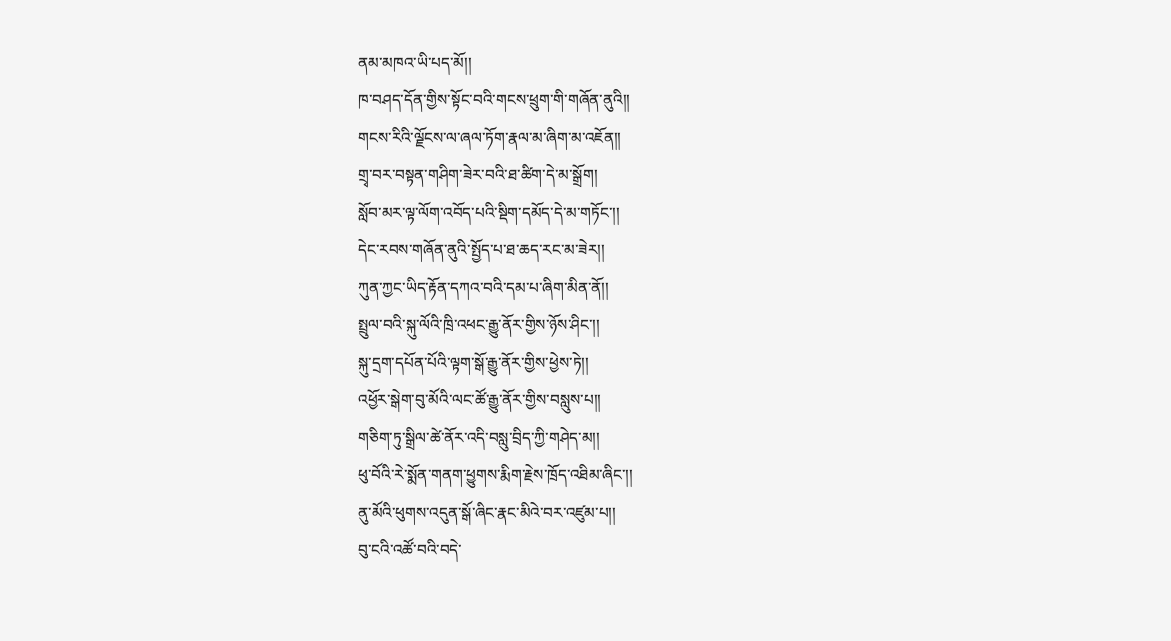ནམ་མཁའ་ཡི་པད་མོ།།
ཁ་བཤད་དོན་གྱིས་སྟོང་བའི་གངས་ཕྲུག་གི་གཞོན་ནུའི།།
གངས་རིའི་ལྗོངས་ལ་ཞལ་ཏོག་རྣལ་མ་ཞིག་མ་འཇོན།།
གྲྭ་བར་བསྟན་གཤིག་ཟེར་བའི་ཐ་ཚིག་དེ་མ་སྒྲོག།
སློབ་མར་ལྟ་ལོག་འབོད་པའི་སྡིག་དམོད་དེ་མ་གཏོང་།།
དེང་རབས་གཞོན་ནུའི་སྤྱོད་པ་ཐ་ཆད་རང་མ་ཟེར།།
ཀུན་ཀྱང་ཡིད་རྟོན་དཀའ་བའི་དམ་པ་ཞིག་མིན་ནོ།།
སྤྲུལ་བའི་སྐུ་ལོའི་ཁྲི་འཕང་རྒྱུ་ནོར་གྱིས་ཉོས་ཤིང་།།
སྐུ་དྲག་དཔོན་པོའི་ལྟག་སྒོ་རྒྱུ་ནོར་གྱིས་ཕྱེས་ཏེ།།
འཕྱོར་སྒེག་བུ་མོའི་ལང་ཚོ་རྒྱུ་ནོར་གྱིས་བསླུས་པ།།
གཅིག་ཏུ་སྒྲིལ་ཚེ་ནོར་འདི་བསླུ་བྲིད་ཀྱི་གཤེད་མ།།
ཕུ་བོའི་རེ་སྨོན་གནག་ཕྱུགས་རྨིག་རྗེས་ཁྲོད་འཐིམ་ཞིང་།།
ནུ་མོའི་ཕུགས་འདུན་སྒོ་ཞིང་རྣང་མིའེ་བར་འཛུམ་པ།།
བུ་ངའི་འཚོ་བའི་བདེ་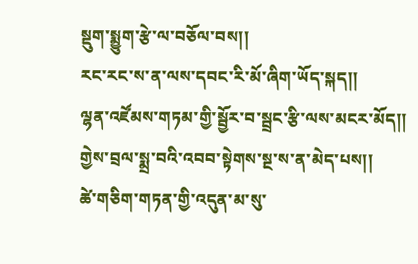སྡུག་སྨྱུག་རྩེ་ལ་བཅོལ་བས།།
རང་རང་ས་ན་ལས་དབང་རི་མོ་ཞིག་ཡོད་སྐད།།
ལྷན་འཛོམས་གཏམ་གྱི་སྦྱོར་བ་སྦྲང་རྩི་ལས་མངར་མོད།།
གྱེས་བྲལ་སྨྲ་བའི་འབབ་སྟེགས་སྔ་ས་ན་མེད་པས།།
ཚེ་གཅིག་གཏན་གྱི་འདུན་མ་སུ་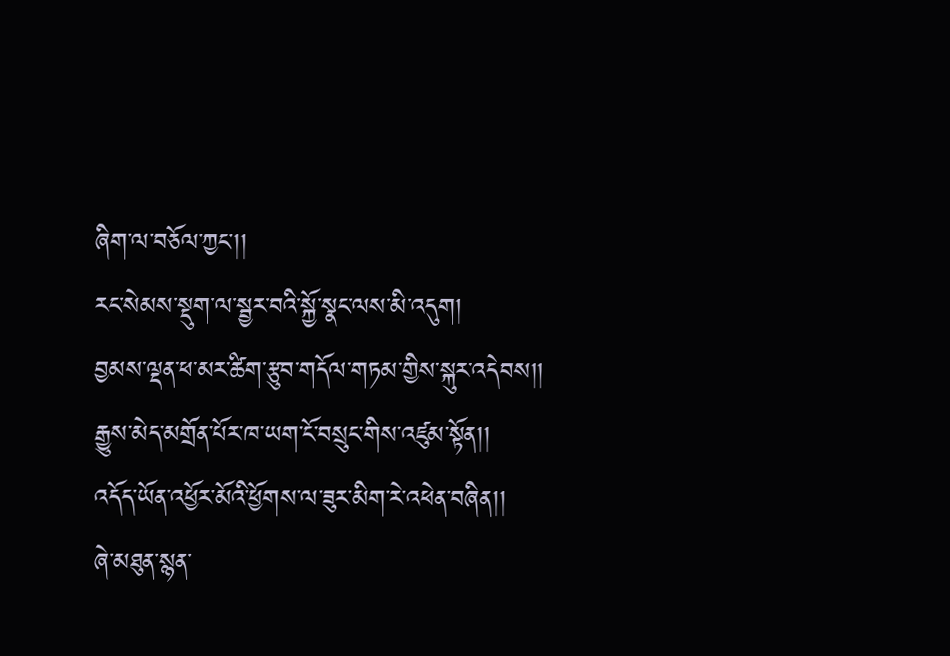ཞིག་ལ་བཅོལ་ཀྱང་།།
རང་སེམས་སྡུག་ལ་སྦྱར་བའི་སྐྱོ་སྣང་ལས་མི་འདུག།
བྱམས་ལྡན་ཕ་མར་ཚིག་རྩུབ་གདོལ་གཏམ་གྱིས་སྐུར་འདེབས།།
རྒྱུས་མེད་མགྲོན་པོར་ཁ་ཡག་ངོ་བསྲུང་གིས་འཛུམ་སྟོན།།
འདོད་ཡོན་འཕྱོར་མོའི་ཕྱོགས་ལ་ཟུར་མིག་རེ་འཕེན་བཞིན།།
ཞེ་མཐུན་སྙན་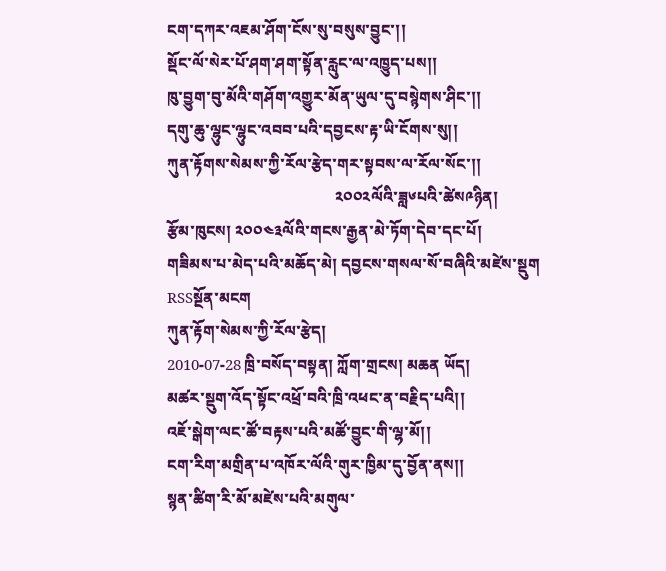ངག་དཀར་འཇམ་ཤོག་ངོས་སུ་བསུས་བྱུང་།།
སྡོང་ལོ་སེར་པོ་ཤག་ཤག་སྟོན་རླུང་ལ་འཁྱུད་པས།།
ཁུ་བྱུག་བུ་མོའི་གཤོག་འགྱུར་མོན་ཡུལ་དུ་བསྙེགས་ཤིང་།།
དགུ་ཆུ་ལྷུང་ལྷུང་འབབ་པའི་དབྱངས་རྟ་ཡི་ངོགས་སུ།།
ཀུན་རྟོགས་སེམས་ཀྱི་རོལ་རྩེད་གར་སྟབས་ལ་རོལ་སོང་།།
                                           ༢༠༠༢ལོའི་ཟླ༦པའི་ཚེས༩ཉིན།
རྩོམ་ཁུངས། ༢༠༠༤༣ལོའི་གངས་རྒྱན་མེ་ཏོག་དེབ་དང་པོ།
གཟིམས་པ་མེད་པའི་མཆོད་མེ། དབྱངས་གསལ་སོ་བཞིའི་མཛེས་སྡུག  RSSསྔོན་མངག
ཀུན་རྟོག་སེམས་ཀྱི་རོལ་རྩེད།
2010-07-28 ཁྲི་བསོད་བསྟན། ཀློག་གྲངས། མཆན ཡོད།
མཚར་སྡུག་འོད་སྟོང་འཕྲོ་བའི་ཁྲི་འཕང་ན་བརྗིད་པའི།།
འཇོ་སྒེག་ལང་ཚོ་བརྟས་པའི་མཚོ་བྱུང་གི་ལྷ་མོ།།
ངག་རིག་མགྲིན་པ་འཁོར་ལོའི་གུར་ཁྱིམ་དུ་བྱོན་ནས།།
སྙན་ཚིག་རི་མོ་མཛེས་པའི་མགུལ་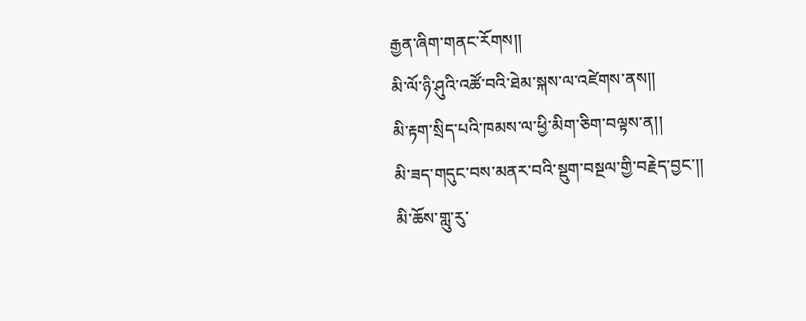རྒྱན་ཞིག་གནང་རོགས།།
མི་ལོ་ཉི་ཤུའི་འཚོ་བའི་ཐེམ་སྐས་ལ་འཛེགས་ནས།།
མི་རྟག་སྲིད་པའི་ཁམས་ལ་ཕྱི་མིག་ཅིག་བལྟས་ན།།
མི་ཟད་གདུང་བས་མནར་བའི་སྡུག་བསྔལ་གྱི་བརྗེད་བྱང་།།
མི་ཆོས་གླུ་རུ་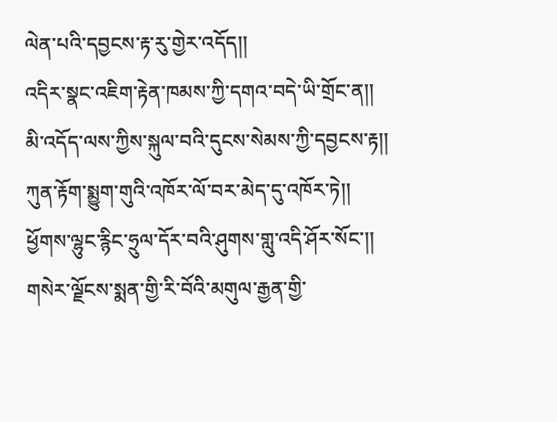ལེན་པའི་དབྱངས་རྟ་རུ་གྱེར་འདོད།།
འདིར་སྣང་འཇིག་རྟེན་ཁམས་ཀྱི་དགའ་བདེ་ཡི་གྲོང་ན།།
མི་འདོད་ལས་ཀྱིས་སྐུལ་བའི་དུངས་སེམས་ཀྱི་དབྱངས་རྟ།།
ཀུན་རྟོག་སྨྱུག་གུའི་འཁོར་ལོ་བར་མེད་དུ་འཁོར་ཏེ།།
ཕྱོགས་ལྷུང་རྙིང་ཧྲུལ་དོར་བའི་ཤུགས་གླུ་འདི་ཤོར་སོང་།།
གསེར་ལྗོངས་སྨན་གྱི་རི་བོའི་མགུལ་རྒྱན་གྱི་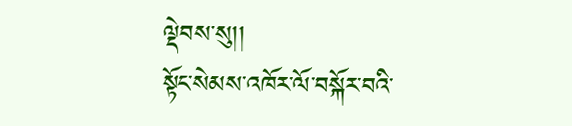ལྡེབས་སུ།།
སྟོང་སེམས་འཁོར་ལོ་བསྐོར་བའི་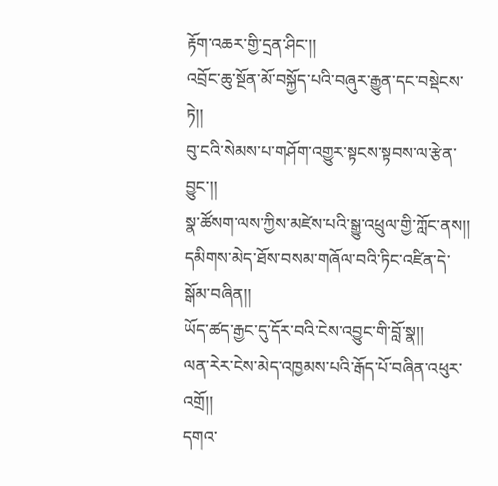རྟོག་འཆར་གྱི་དྲན་ཤིང་།།
འབྲོང་ཆུ་སྔོན་མོ་བསྐྱོད་པའི་བཞུར་རྒྱུན་དང་བསྡེངས་ཏེ།།
བུ་ངའི་སེམས་པ་གཤོག་འགྱུར་སྟངས་སྟབས་ལ་རྩེན་བྱུང་།།
སྣ་ཚོསག་ལས་ཀྱིས་མཛེས་པའི་སྒྱུ་འཕྲུལ་གྱི་ཀློང་ནས།།
དམིགས་མེད་ཐོས་བསམ་གཞོལ་བའི་ཏིང་འཛིན་དེ་སྒོམ་བཞིན།།
ཡོད་ཚད་རྒྱང་དུ་དོར་བའི་ངེས་འབྱུང་གི་བློ་སྣ།།
ལན་རེར་ངེས་མེད་འཁྱམས་པའི་རྒོད་པོ་བཞིན་འཕུར་འགྲོ།།
དགའ་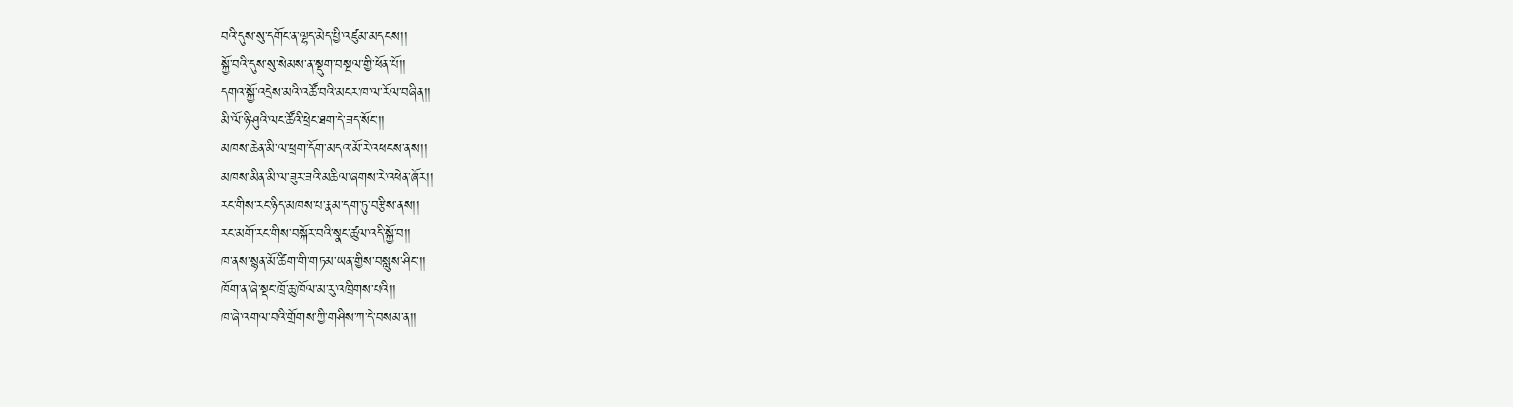བའི་དུས་སུ་དགོང་ན་ལྷད་མེད་པྱི་འཛུམ་མདངས།།
སྐྱོ་བའི་དུས་སུ་སེམས་ན་སྡུག་བསྔལ་གྱི་ཕོན་པོ།།
དགའ་སྐྱོ་འདྲེས་མའི་འཚོ་བའི་མངར་ཁ་ལ་རོལ་བཞིན།།
མི་ལོ་ཉི་ཤུའི་ལང་ཚོའི་ཕྲེང་ཐག་དེ་ཟད་སོང་།།
མཁས་ཆེན་མི་ལ་ཕྲག་དོག་མདའ་མོ་རེ་འཕངས་ནས།།
མཁས་མིན་མི་ལ་ཟུར་ཟའི་མཆིལ་ཞགས་རེ་འཕེན་ཞོར།།
རང་གིས་རང་ཉིད་མཁས་པ་རྣམ་དག་ཏུ་བརྩིས་ནས།།
རང་མགོ་རང་གིས་བསྐོར་བའི་སྣང་ཚུལ་འདི་སྐྱོ་བ།།
ཁ་ནས་སྙན་མོ་ཚིག་གི་གཏམ་ཡན་གྱིས་བསླུས་ཤིང་།།
ཁོག་ན་ཞེ་སྡང་ཁྲོ་ཆུ་ཁོལ་མ་རུ་འཁྲིགས་པའི།།
ཁ་ཞེ་འགལ་བའི་གྲོགས་ཀྱི་གཤིས་ཀ་དེ་བསམ་ན།།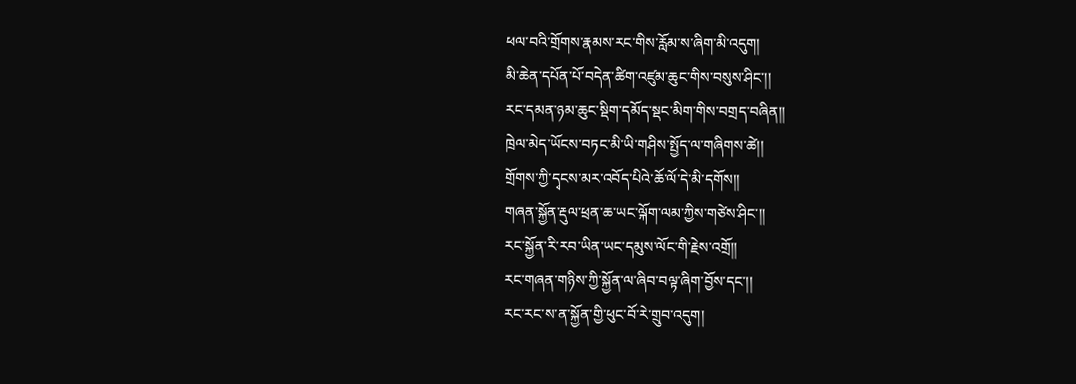ཕལ་བའི་གྲོགས་རྣམས་རང་གིས་རློམ་ས་ཞིག་མི་འདུག།
མི་ཆེན་དཔོན་པོ་བདེན་ཚིག་འཛུམ་ཆུང་གིས་བསུས་ཤིང་།།
རང་དམན་ཉམ་ཆུང་སྡིག་དམོད་སྡང་མིག་གིས་བགྲད་བཞིན།།
ཁྲེལ་མེད་ཡོངས་བཏང་མི་ཡི་གཤིས་སྤྱོད་ལ་གཞིགས་ཚེ།།
གྲོགས་ཀྱི་དྭངས་མར་འབོད་པིའེ་ཆོ་ལོ་དེ་མི་དགོས།།
གཞན་སྐྱོན་རྡུལ་ཕྲན་ཆ་ཡང་ལྐོག་ལམ་ཀྱིས་གཙེས་ཤིང་།།
རང་སྐྱོན་རི་རབ་ཡིན་ཡང་དམུས་ལོང་གི་རྗེས་འགྲོ།།
རང་གཞན་གཉིས་ཀྱི་སྐྱོན་ལ་ཞིབ་བལྟ་ཞིག་བྱོས་དང་།།
རང་རང་ས་ན་སྐྱོན་གྱི་ཕུང་བོ་རེ་གྲུབ་འདུག།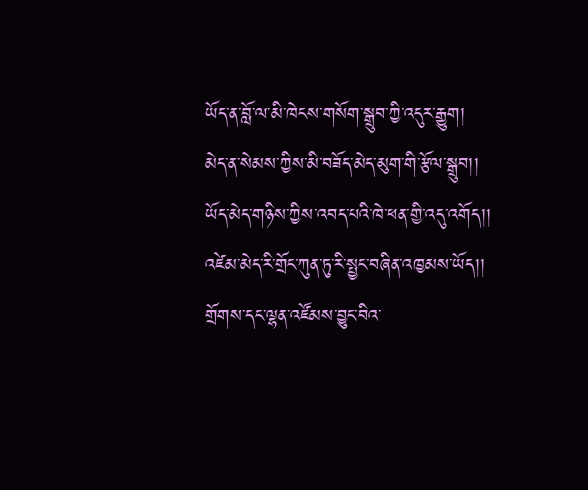ཡོད་ན་བློ་ལ་མི་ཁེངས་གསོག་སྒྲུབ་ཀྱི་འདུར་རྒྱུག།
མེད་ན་སེམས་ཀྱིས་མི་བཟོད་མེད་མུག་གི་རྩོལ་སྒྲུབ།།
ཡོད་མེད་གཉིས་ཀྱིས་འབད་པའི་ཁེ་ཕན་གྱི་འདུ་འགོད།།
འཛེམ་མེད་རི་གྲོང་ཀུན་ཏུ་རི་སྤྱང་བཞིན་འཁྱམས་ཡོད།།
གྲོགས་དང་ལྷན་འཛོམས་བྱུང་བིའ་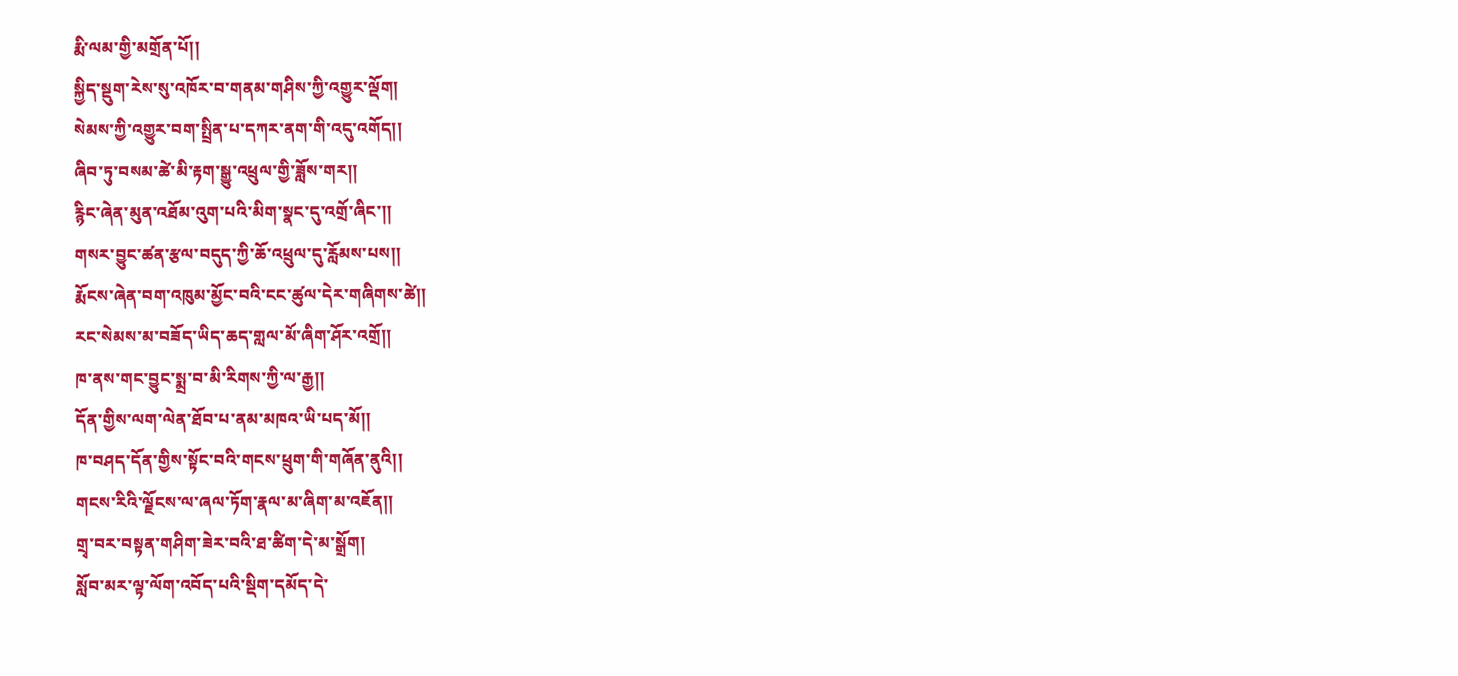རྨི་ལམ་གྱི་མགྲོན་པོ།།
སྐྱིད་སྡུག་རེས་སུ་འཁོར་བ་གནམ་གཤིས་ཀྱི་འགྱུར་ལྡོག།
སེམས་ཀྱི་འགྱུར་བག་སྤྲིན་པ་དཀར་ནག་གི་འདུ་འགོད།།
ཞིབ་ཏུ་བསམ་ཚེ་མི་རྟག་སྒྱུ་འཕྲུལ་གྱི་ཟློས་གར།།
རྙིང་ཞེན་མུན་འཐོམ་འུག་པའི་མིག་སྣང་དུ་འགྲོ་ཞིང་།།
གསར་བྱུང་ཚན་རྩལ་བདུད་ཀྱི་ཆོ་འཕྲུལ་དུ་རློམས་པས།།
རྨོངས་ཞེན་བག་འཁུམ་མྱོང་བའི་ངང་ཚུལ་དེར་གཞིགས་ཚེ།།
རང་སེམས་མ་བཟོད་ཡིད་ཆད་གླལ་མོ་ཞིག་ཤོར་འགྲོ།།
ཁ་ནས་གང་བྱུང་སྨྲ་བ་མི་རིགས་ཀྱི་ལ་རྒྱ།།
དོན་གྱིས་ལག་ལེན་ཐོབ་པ་ནམ་མཁའ་ཡི་པད་མོ།།
ཁ་བཤད་དོན་གྱིས་སྟོང་བའི་གངས་ཕྲུག་གི་གཞོན་ནུའི།།
གངས་རིའི་ལྗོངས་ལ་ཞལ་ཏོག་རྣལ་མ་ཞིག་མ་འཇོན།།
གྲྭ་བར་བསྟན་གཤིག་ཟེར་བའི་ཐ་ཚིག་དེ་མ་སྒྲོག།
སློབ་མར་ལྟ་ལོག་འབོད་པའི་སྡིག་དམོད་དེ་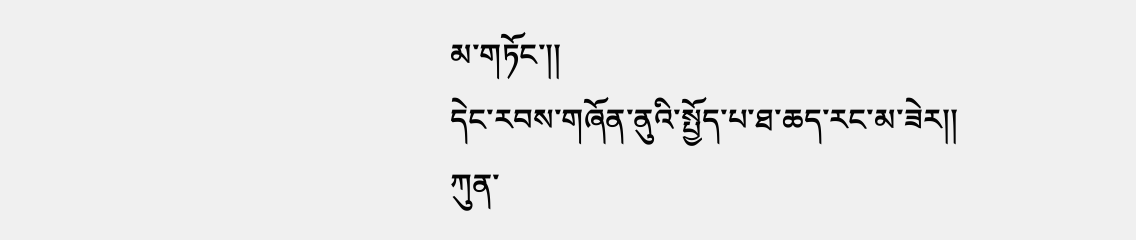མ་གཏོང་།།
དེང་རབས་གཞོན་ནུའི་སྤྱོད་པ་ཐ་ཆད་རང་མ་ཟེར།།
ཀུན་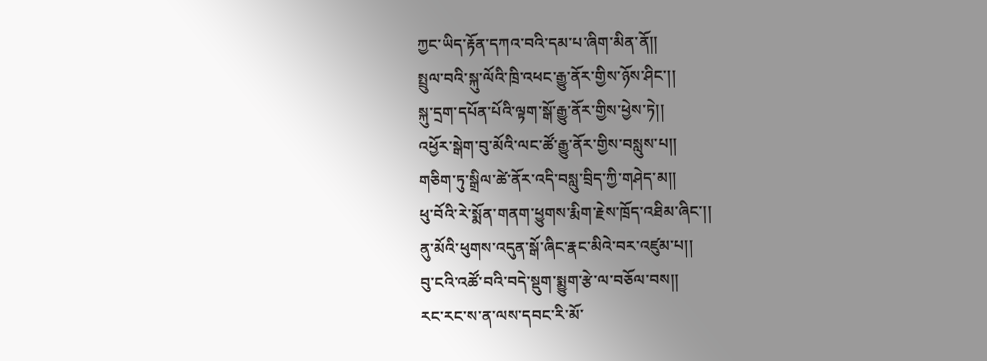ཀྱང་ཡིད་རྟོན་དཀའ་བའི་དམ་པ་ཞིག་མིན་ནོ།།
སྤྲུལ་བའི་སྐུ་ལོའི་ཁྲི་འཕང་རྒྱུ་ནོར་གྱིས་ཉོས་ཤིང་།།
སྐུ་དྲག་དཔོན་པོའི་ལྟག་སྒོ་རྒྱུ་ནོར་གྱིས་ཕྱེས་ཏེ།།
འཕྱོར་སྒེག་བུ་མོའི་ལང་ཚོ་རྒྱུ་ནོར་གྱིས་བསླུས་པ།།
གཅིག་ཏུ་སྒྲིལ་ཚེ་ནོར་འདི་བསླུ་བྲིད་ཀྱི་གཤེད་མ།།
ཕུ་བོའི་རེ་སྨོན་གནག་ཕྱུགས་རྨིག་རྗེས་ཁྲོད་འཐིམ་ཞིང་།།
ནུ་མོའི་ཕུགས་འདུན་སྒོ་ཞིང་རྣང་མིའེ་བར་འཛུམ་པ།།
བུ་ངའི་འཚོ་བའི་བདེ་སྡུག་སྨྱུག་རྩེ་ལ་བཅོལ་བས།།
རང་རང་ས་ན་ལས་དབང་རི་མོ་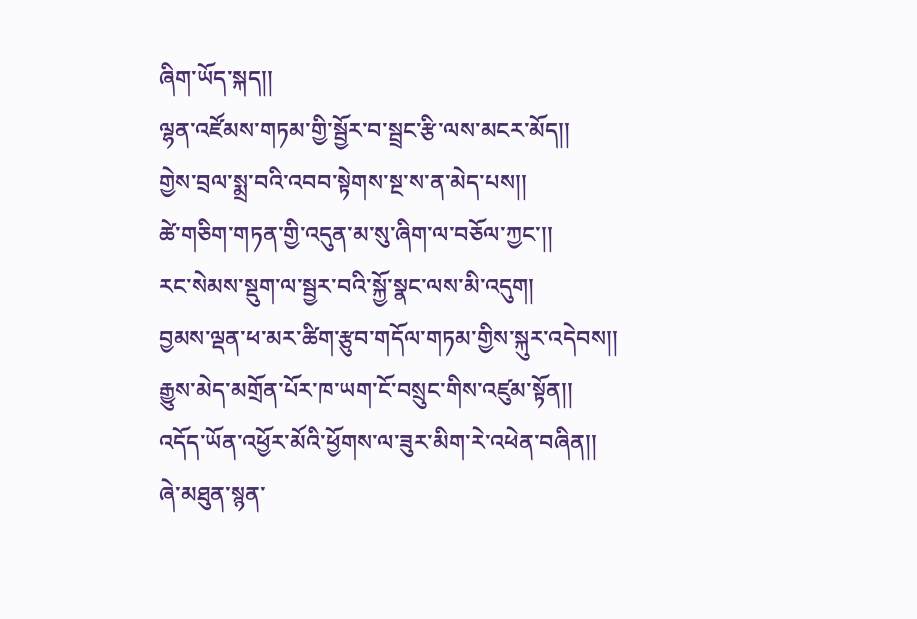ཞིག་ཡོད་སྐད།།
ལྷན་འཛོམས་གཏམ་གྱི་སྦྱོར་བ་སྦྲང་རྩི་ལས་མངར་མོད།།
གྱེས་བྲལ་སྨྲ་བའི་འབབ་སྟེགས་སྔ་ས་ན་མེད་པས།།
ཚེ་གཅིག་གཏན་གྱི་འདུན་མ་སུ་ཞིག་ལ་བཅོལ་ཀྱང་།།
རང་སེམས་སྡུག་ལ་སྦྱར་བའི་སྐྱོ་སྣང་ལས་མི་འདུག།
བྱམས་ལྡན་ཕ་མར་ཚིག་རྩུབ་གདོལ་གཏམ་གྱིས་སྐུར་འདེབས།།
རྒྱུས་མེད་མགྲོན་པོར་ཁ་ཡག་ངོ་བསྲུང་གིས་འཛུམ་སྟོན།།
འདོད་ཡོན་འཕྱོར་མོའི་ཕྱོགས་ལ་ཟུར་མིག་རེ་འཕེན་བཞིན།།
ཞེ་མཐུན་སྙན་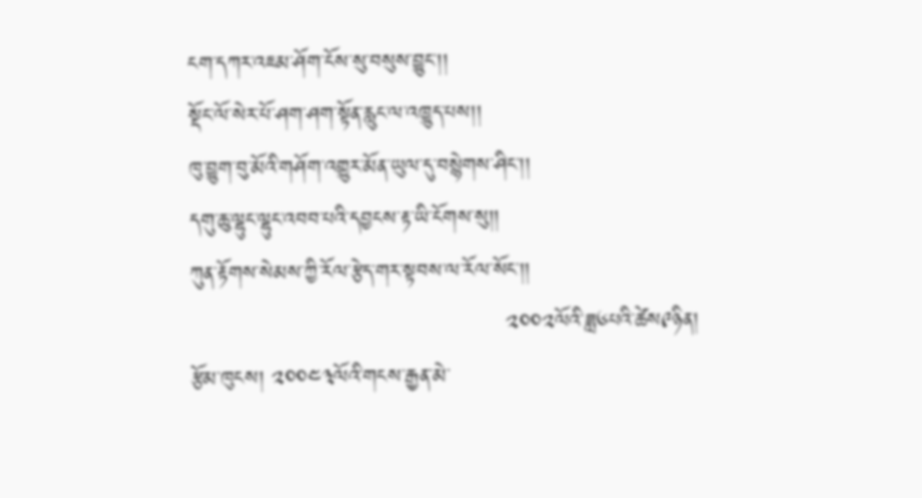ངག་དཀར་འཇམ་ཤོག་ངོས་སུ་བསུས་བྱུང་།།
སྡོང་ལོ་སེར་པོ་ཤག་ཤག་སྟོན་རླུང་ལ་འཁྱུད་པས།།
ཁུ་བྱུག་བུ་མོའི་གཤོག་འགྱུར་མོན་ཡུལ་དུ་བསྙེགས་ཤིང་།།
དགུ་ཆུ་ལྷུང་ལྷུང་འབབ་པའི་དབྱངས་རྟ་ཡི་ངོགས་སུ།།
ཀུན་རྟོགས་སེམས་ཀྱི་རོལ་རྩེད་གར་སྟབས་ལ་རོལ་སོང་།།
                                           ༢༠༠༢ལོའི་ཟླ༦པའི་ཚེས༩ཉིན།
རྩོམ་ཁུངས། ༢༠༠༤༣ལོའི་གངས་རྒྱན་མེ་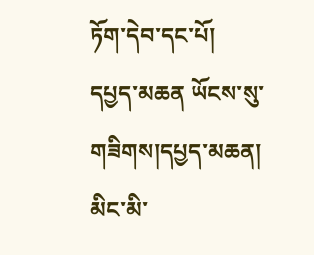ཏོག་དེབ་དང་པོ།
དཔྱད་མཆན ཡོངས་སུ་གཟིགས།དཔྱད་མཆན།
མིང་མི་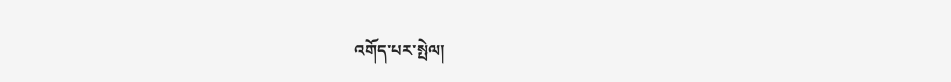འགོད་པར་སྤེལ།